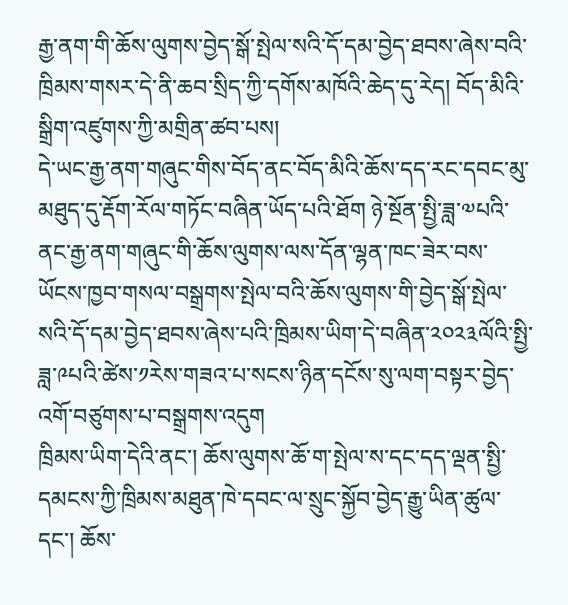རྒྱ་ནག་གི་ཆོས་ལུགས་བྱེད་སྒོ་སྤེལ་སའི་དོ་དམ་བྱེད་ཐབས་ཞེས་བའི་ཁྲིམས་གསར་དེ་ནི་ཆབ་སྲིད་ཀྱི་དགོས་མཁོའི་ཆེད་དུ་རེད། བོད་མིའི་སྒྲིག་འཛུགས་ཀྱི་མགྲིན་ཚབ་པས།
དེ་ཡང་རྒྱ་ནག་གཞུང་གིས་བོད་ནང་བོད་མིའི་ཆོས་དད་རང་དབང་མུ་མཐུད་དུ་རྡོག་རོལ་གཏོང་བཞིན་ཡོད་པའི་ཐོག ཉེ་སྔོན་སྤྱི་ཟླ་༧པའི་ནང་རྒྱ་ནག་གཞུང་གི་ཆོས་ལུགས་ལས་དོན་ལྷན་ཁང་ཟེར་བས་ཡོངས་ཁྱབ་གསལ་བསྒྲགས་སྤེལ་བའི་ཆོས་ལུགས་གི་བྱེད་སྒོ་སྤེལ་སའི་དོ་དམ་བྱེད་ཐབས་ཞེས་པའི་ཁྲིམས་ཡིག་དེ་བཞིན་༢༠༢༣ལོའི་སྤྱི་ཟླ་༩པའི་ཚེས་༡རེས་གཟའ་པ་སངས་ཉིན་དངོས་སུ་ལག་བསྟར་བྱེད་འགོ་བཙུགས་པ་བསྒྲགས་འདུག
ཁྲིམས་ཡིག་དེའི་ནང་། ཆོས་ལུགས་ཆོ་ག་སྤེལ་ས་དང་དད་ལྡན་སྤྱི་དམངས་ཀྱི་ཁྲིམས་མཐུན་ཁེ་དབང་ལ་སྲུང་སྐྱོབ་བྱེད་རྒྱུ་ཡིན་ཚུལ་དང་། ཆོས་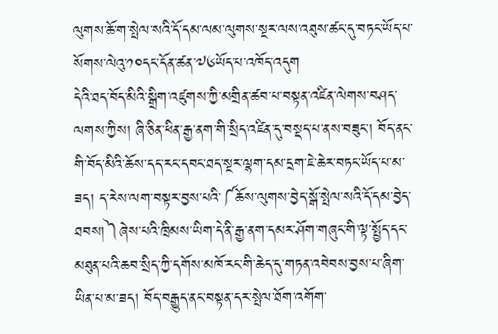ལུགས་ཆོ་ག་སྤེལ་སའི་དོ་དམ་ལམ་ལུགས་སྔར་ལས་འཐུས་ཚང་དུ་བཏང་ཡོད་པ་སོགས་ལེའུ་༡༠དང་དོན་ཚན་༧༦ཡོད་པ་འཁོད་འདུག
དེའི་ཐད་བོད་མིའི་སྒྲིག་འཛུགས་ཀྱི་མགྲིན་ཚབ་པ་བསྟན་འཛིན་ལེགས་བཤད་ལགས་ཀྱིས། ཞི་ཅིན་ཕིན་རྒྱ་ནག་གི་སྲིད་འཛིན་དུ་བསྡད་པ་ནས་བཟུང་། བོད་ནང་གི་བོད་མིའི་ཆོས་དད་རང་དབང་ཐད་སྔར་ལྷག་དམ་དྲག་ཇེ་ཆེར་བཏང་ཡོད་པ་མ་ཟད། ད་རེས་ལག་བསྟར་བྱས་པའི་༼ཆོས་ལུགས་བྱེད་སྒོ་སྤེལ་སའི་དོ་དམ་བྱེད་ཐབས།༽ཞེས་པའི་ཁྲིམས་ཡིག་དེ་ནི་རྒྱ་ནག་དམར་ཤོག་གཞུང་གི་ལྟ་སྤྱོད་དང་མཐུན་པའི་ཆབ་སྲིད་ཀྱི་དགོས་མཁོ་རང་གི་ཆེད་དུ་གཏན་འབེབས་བྱས་པ་ཞིག་ཡིན་པ་མ་ཟད། བོད་བརྒྱུད་ནང་བསྟན་དར་སྤེལ་ཐོག་འགོག་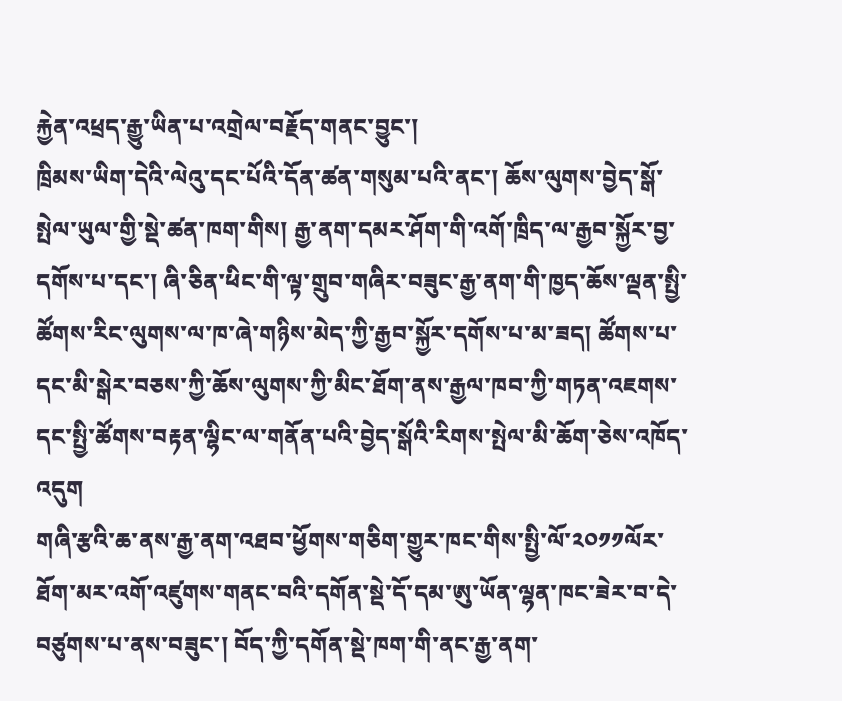རྐྱེན་འཕྲད་རྒྱུ་ཡིན་པ་འགྲེལ་བརྗོད་གནང་བྱུང་།
ཁྲིམས་ཡིག་དེའི་ལེའུ་དང་པོའི་དོན་ཚན་གསུམ་པའི་ནང་། ཆོས་ལུགས་བྱེད་སྒོ་སྤེལ་ཡུལ་གྱི་སྡེ་ཚན་ཁག་གིས། རྒྱ་ནག་དམར་ཤོག་གི་འགོ་ཁྲིད་ལ་རྒྱབ་སྐྱོར་བྱ་དགོས་པ་དང་། ཞི་ཅིན་ཕིང་གི་ལྟ་གྲུབ་གཞིར་བཟུང་རྒྱ་ནག་གི་ཁྱད་ཆོས་ལྡན་སྤྱི་ཚོགས་རིང་ལུགས་ལ་ཁ་ཞེ་གཉིས་མེད་ཀྱི་རྒྱབ་སྐྱོར་དགོས་པ་མ་ཟད། ཚོགས་པ་དང་མི་སྒེར་བཅས་ཀྱི་ཆོས་ལུགས་ཀྱི་མིང་ཐོག་ནས་རྒྱལ་ཁབ་ཀྱི་གཏན་འཇགས་དང་སྤྱི་ཚོགས་བརྟན་ལྷིང་ལ་གནོན་པའི་བྱེད་སྒོའི་རིགས་སྤེལ་མི་ཆོག་ཅེས་འཁོད་འདུག
གཞི་རྩའི་ཆ་ནས་རྒྱ་ནག་འཐབ་ཕྱོགས་གཅིག་གྱུར་ཁང་གིས་སྤྱི་ལོ་༢༠༡༡ལོར་ཐོག་མར་འགོ་འཛུགས་གནང་བའི་དགོན་སྡེ་དོ་དམ་ཨུ་ཡོན་ལྷན་ཁང་ཟེར་བ་དེ་བཙུགས་པ་ནས་བཟུང་། བོད་ཀྱི་དགོན་སྡེ་ཁག་གི་ནང་རྒྱ་ནག་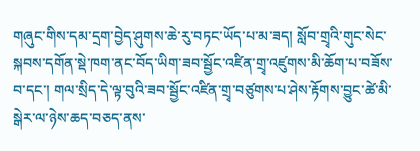གཞུང་གིས་དམ་དྲག་བྱེད་ཤུགས་ཆེ་རུ་བཏང་ཡོད་པ་མ་ཟད། སློབ་གྲྭའི་གུང་སེང་སྐབས་དགོན་སྡེ་ཁག་ནང་བོད་ཡིག་ཟབ་སྦྱོང་འཛིན་གྲྭ་འཛུགས་མི་ཆོག་པ་བཟོས་བ་དང་། གལ་སྲིད་དེ་ལྟ་བུའི་ཟབ་སྦྱོང་འཛིན་གྲྭ་བཙུགས་པ་ཤེས་རྟོགས་བྱུང་ཚེ་མི་སྒེར་ལ་ཉེས་ཆད་བཅད་ནས་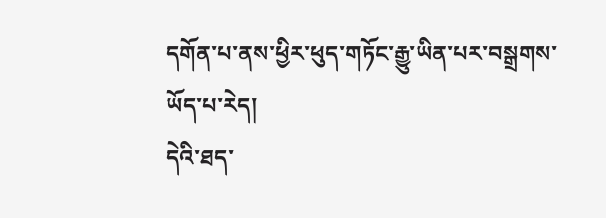དགོན་པ་ནས་ཕྱིར་ཕུད་གཏོང་རྒྱུ་ཡིན་པར་བསྒྲགས་ཡོད་པ་རེད།
དེའི་ཐད་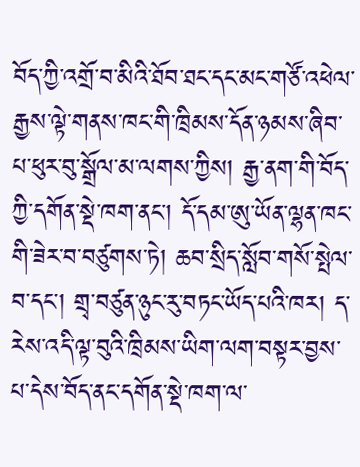བོད་ཀྱི་འགྲོ་བ་མིའི་ཐོབ་ཐང་དང་མང་གཙོ་འཕེལ་རྒྱས་ལྟེ་གནས་ཁང་གི་ཁྲིམས་དོན་ཉམས་ཞིབ་པ་ཕུར་བུ་སྒྲོལ་མ་ལགས་ཀྱིས། རྒྱ་ནག་གི་བོད་ཀྱི་དགོན་སྡེ་ཁག་ནང་། དོ་དམ་ཨུ་ཡོན་ལྷན་ཁང་གི་ཟེར་བ་བཙུགས་ཏེ། ཆབ་སྲིད་སློབ་གསོ་སྤེལ་བ་དང་། གྲྭ་བཙུན་ཉུང་རུ་བཏང་ཡོད་པའི་ཁར། ད་རེས་འདི་ལྟ་བུའི་ཁྲིམས་ཡིག་ལག་བསྟར་བྱས་པ་དེས་བོད་ནང་དགོན་སྡེ་ཁག་ལ་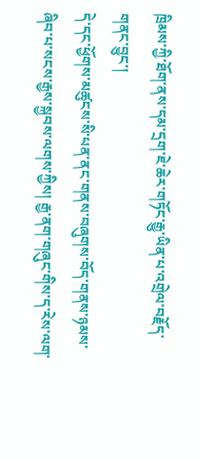ཁྲིམས་ཀྱི་ཐོག་ནས་དམ་དྲག་ཇེ་ཆེར་གཏོང་རྒྱུ་ཡིན་པ་འགྲེལ་བརྗོད་གནང་བྱུང་།
དེ་དང་ཕྱོགས་མཚུངས་སི་པན་ནང་གནས་བཞུགས་བོད་གནས་ཉམས་ཞིབ་པ་སངས་རྒྱས་སྐྱབས་ལགས་ཀྱིས། རྒྱ་ནག་གཞུང་གིས་ད་རེས་ལག་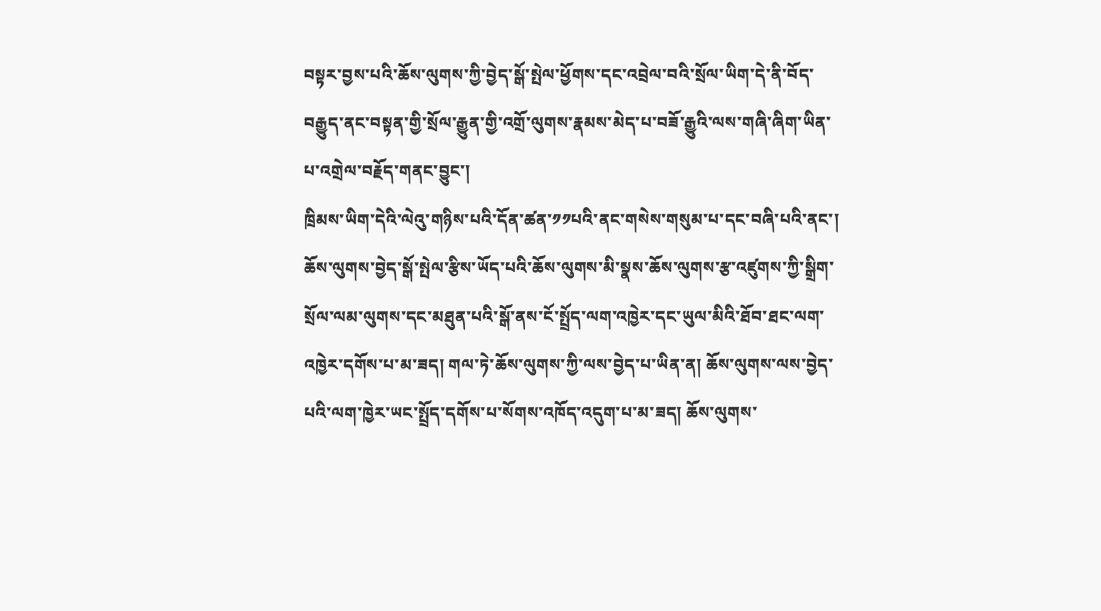བསྟར་བྱས་པའི་ཆོས་ལུགས་ཀྱི་བྱེད་སྒོ་སྤེལ་ཕྱོགས་དང་འབྲེལ་བའི་སྲོལ་ཡིག་དེ་ནི་བོད་བརྒྱུད་ནང་བསྟན་གྱི་སྲོལ་རྒྱུན་གྱི་འགྲོ་ལུགས་རྣམས་མེད་པ་བཟོ་རྒྱུའི་ལས་གཞི་ཞིག་ཡིན་པ་འགྲེལ་བརྗོད་གནང་བྱུང་།
ཁྲིམས་ཡིག་དེའི་ལེའུ་གཉིས་པའི་དོན་ཚན་༡༡པའི་ནང་གསེས་གསུམ་པ་དང་བཞི་པའི་ནང་། ཆོས་ལུགས་བྱེད་སྒོ་སྤེལ་རྩིས་ཡོད་པའི་ཆོས་ལུགས་མི་སྣས་ཆོས་ལུགས་རྩ་འཛུགས་ཀྱི་སྒྲིག་སྲོལ་ལམ་ལུགས་དང་མཐུན་པའི་སྒོ་ནས་ངོ་སྤྲོད་ལག་འཁྱེར་དང་ཡུལ་མིའི་ཐོབ་ཐང་ལག་འཁྱེར་དགོས་པ་མ་ཟད། གལ་ཏེ་ཆོས་ལུགས་ཀྱི་ལས་བྱེད་པ་ཡིན་ན། ཆོས་ལུགས་ལས་བྱེད་པའི་ལག་ཁྱེར་ཡང་སྤྲོད་དགོས་པ་སོགས་འཁོད་འདུག་པ་མ་ཟད། ཆོས་ལུགས་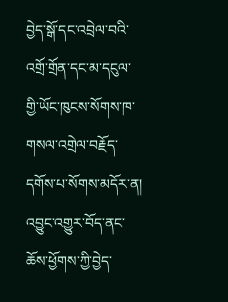བྱེད་སྒོ་དང་འབྲེལ་བའི་འགྲོ་གྲོན་དང་མ་དངུལ་གྱི་ཡོང་ཁུངས་སོགས་ཁ་གསལ་འགྲེལ་བརྗོད་དགོས་པ་སོགས་མདོར་ན། འབྱུང་འགྱུར་བོད་ནང་ཆོས་ཕྱོགས་ཀྱི་བྱེད་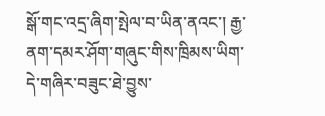སྒོ་གང་འདྲ་ཞིག་སྤེལ་བ་ཡིན་ནའང་། རྒྱ་ནག་དམར་ཤོག་གཞུང་གིས་ཁྲིམས་ཡིག་དེ་གཞིར་བཟུང་ཐེ་བྱུས་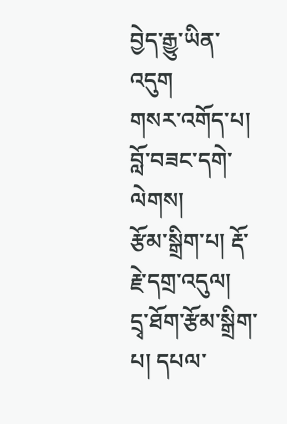བྱེད་རྒྱུ་ཡིན་འདུག
གསར་འགོད་པ། བློ་བཟང་དགེ་ལེགས།
རྩོམ་སྒྲིག་པ། རྡོ་རྗེ་དགྲ་འདུལ།
དྲྭ་ཐོག་རྩོམ་སྒྲིག་པ། དཔལ་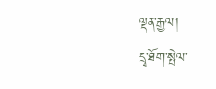ལྡན་རྒྱལ།
དྲྭ་ཐོག་སྤེལ་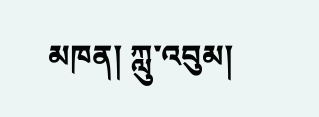མཁན། ཀླུ་འབུམ།